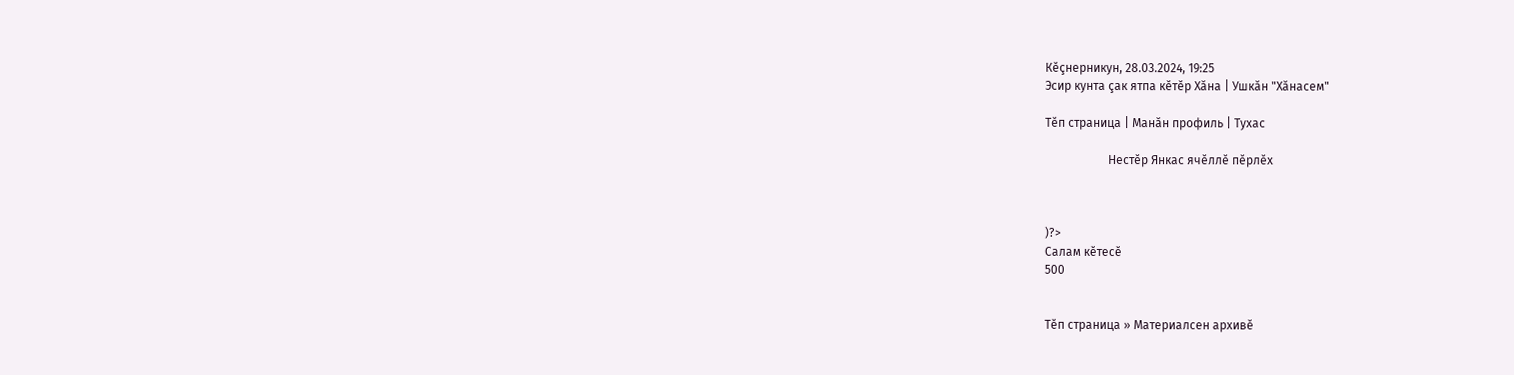Кĕçнерникун, 28.03.2024, 19:25
Эсир кунта çак ятпа кĕтĕр Хăна | Ушкăн "Хăнасем"

Тĕп страница | Манăн профиль | Тухас

                     Нестĕр Янкас ячĕллĕ пĕрлĕх



)?>
Салам кĕтесĕ
500


Тĕп страница » Материалсен архивĕ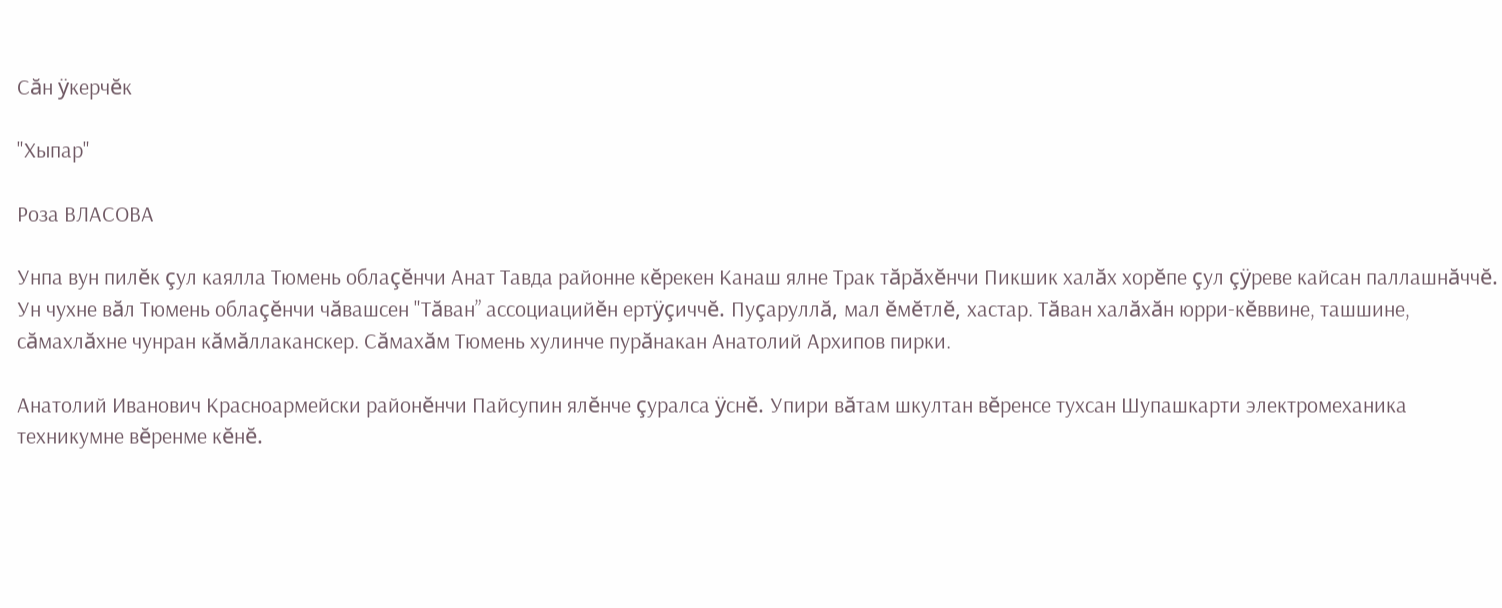Сăн ÿкерчĕк

"Хыпар"

Роза ВЛАСОВА

Унпа вун пилĕк çул каялла Тюмень облаçĕнчи Анат Тавда районне кĕрекен Канаш ялне Трак тăрăхĕнчи Пикшик халăх хорĕпе çул çÿреве кайсан паллашнăччĕ. Ун чухне вăл Тюмень облаçĕнчи чăвашсен "Тăван” ассоциацийĕн ертÿçиччĕ. Пуçаруллă, мал ĕмĕтлĕ, хастар. Тăван халăхăн юрри-кĕввине, ташшине, сăмахлăхне чунран кăмăллаканскер. Сăмахăм Тюмень хулинче пурăнакан Анатолий Архипов пирки.

Анатолий Иванович Красноармейски районĕнчи Пайсупин ялĕнче çуралса ÿснĕ. Упири вăтам шкултан вĕренсе тухсан Шупашкарти электромеханика техникумне вĕренме кĕнĕ.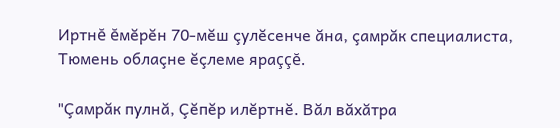Иртнĕ ĕмĕрĕн 70-мĕш çулĕсенче ăна, çамрăк специалиста, Тюмень облаçне ĕçлеме яраççĕ.

"Çамрăк пулнă, Çĕпĕр илĕртнĕ. Вăл вăхăтра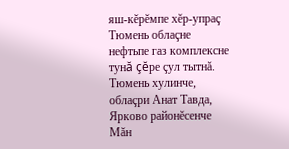яш-кĕрĕмпе хĕр-упраç Тюмень облаçне нефтьпе газ комплексне тунă çĕре çул тытнă. Тюмень хулинче, облаçри Анат Тавда, Ярково районĕсенче Мăн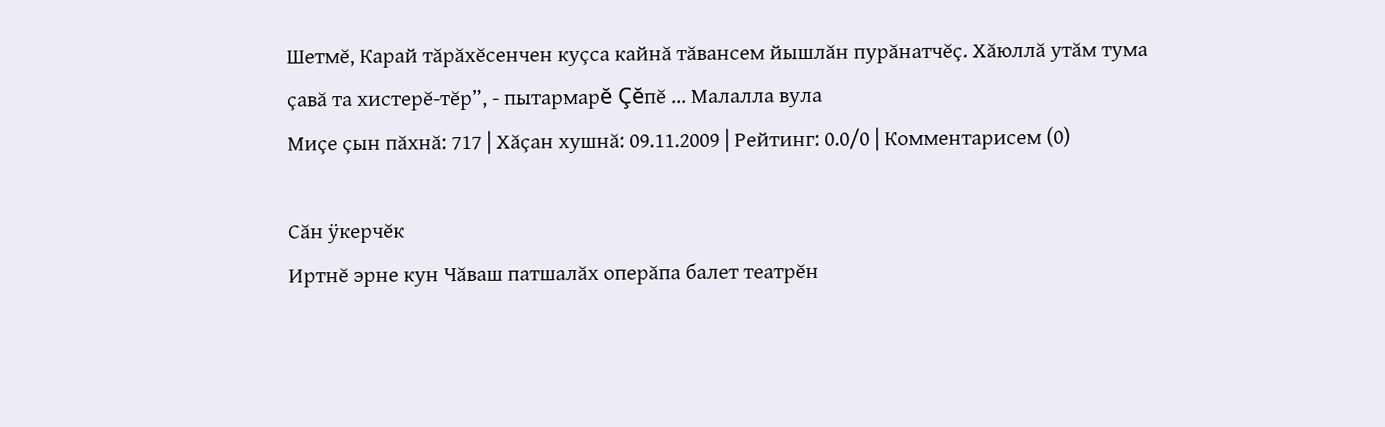Шетмĕ, Карай тăрăхĕсенчен куçса кайнă тăвансем йышлăн пурăнатчĕç. Хăюллă утăм тума çавă та хистерĕ-тĕр”, - пытармарĕ Çĕпĕ ... Малалла вула
Миçе çын пăхнă: 717 | Хăçан хушнă: 09.11.2009 | Рейтинг: 0.0/0 | Комментарисем (0)

Сăн ÿкерчĕк
Иртнĕ эрне кун Чăваш патшалăх оперăпа балет театрĕн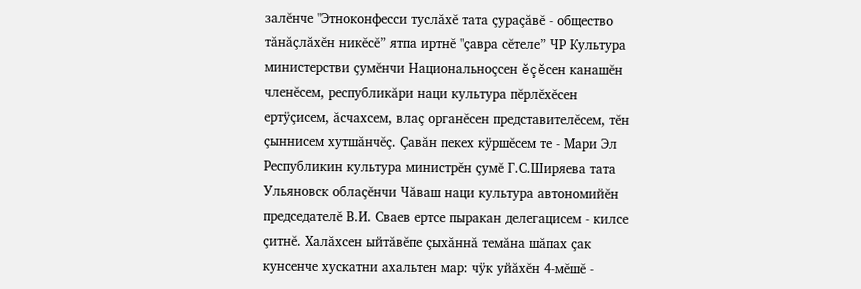залĕнче "Этноконфесси туслăхĕ тата çураçăвĕ - общество тăнăçлăхĕн никĕсĕ” ятпа иртнĕ "çавра сĕтеле” ЧР Культура министерстви çумĕнчи Национальноçсен ĕçĕсен канашĕн членĕсем, республикăри наци культура пĕрлĕхĕсен ертÿçисем, ăсчахсем, влаç органĕсен представителĕсем, тĕн çыннисем хутшăнчĕç. Çавăн пекех кÿршĕсем те - Мари Эл Республикин культура министрĕн çумĕ Г.С.Ширяева тата Ульяновск облаçĕнчи Чăваш наци культура автономийĕн председателĕ В.И. Сваев ертсе пыракан делегацисем - килсе çитнĕ. Халăхсен ыйтăвĕпе çыхăннă темăна шăпах çак кунсенче хускатни ахальтен мар: чÿк уйăхĕн 4-мĕшĕ -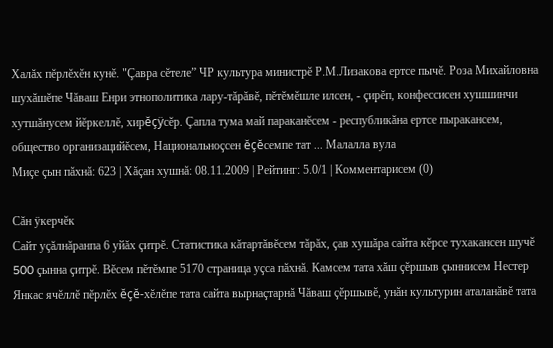Халăх пĕрлĕхĕн кунĕ. "Çавра сĕтеле” ЧР культура министрĕ Р.М.Лизакова ертсе пычĕ. Роза Михайловна шухăшĕпе Чăваш Енри этнополитика лару-тăрăвĕ, пĕтĕмĕшле илсен, - çирĕп, конфессисен хушшинчи хутшăнусем йĕркеллĕ, хирĕçÿсĕр. Çапла тума май параканĕсем - республикăна ертсе пыракансем, общество организацийĕсем, Национальноçсен ĕçĕсемпе тат ... Малалла вула
Миçе çын пăхнă: 623 | Хăçан хушнă: 08.11.2009 | Рейтинг: 5.0/1 | Комментарисем (0)

Сăн ÿкерчĕк
Сайт уçăлнăранпа 6 уйăх çитрĕ. Статистика кăтартăвĕсем тăрăх, çав хушăра сайта кĕрсе тухакансен шучĕ 500 çынна çитрĕ. Вĕсем пĕтĕмпе 5170 страница уçса пăхнă. Камсем тата хăш çĕршыв çыннисем Нестер Янкас ячĕллĕ пĕрлĕх ĕçĕ-хĕлĕпе тата сайта вырнаçтарнă Чăваш çĕршывĕ, унăн культурин аталанăвĕ тата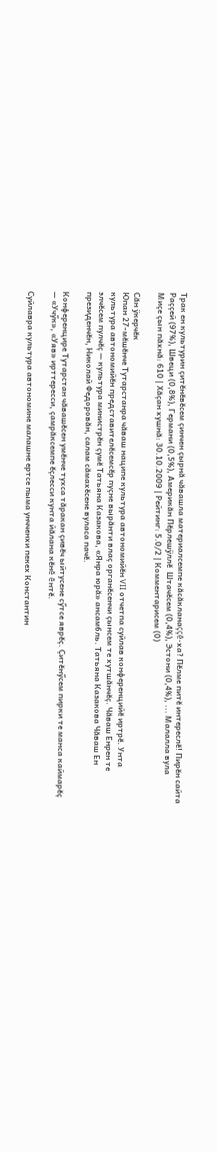Трак ен культурин çитĕнĕвĕсем çинчен çырнă чăвашла материалсемпе кăсăкланаççĕ-ха? Пĕлме питĕ интереслĕ! Пирĕн сайта Раççей (97%), Швеци (0,8%), Германи (0,5%), Америкăн Пĕрлешÿллĕ  Штачĕсем (0,4%), Эстони (0,4%), ... Малалла вула
Миçе çын пăхнă: 610 | Хăçан хушнă: 30.10.2009 | Рейтинг: 5.0/2 | Комментарисем (0)

Сăн ÿкерчĕк
Юпан 27-мĕшĕнче Тутарстанра чăваш наципе культура автономийĕн VII отчетпа суйлав конференцийĕ иртрĕ. Унта культура автономийĕн представителĕсемсĕр пуçне вырăнти влаç органĕсенчи çынсем те хутшăнчĕç. Чăваш Енрен те элчĕсем пулчĕç — культура министрĕн çумĕ Татьяна Казакова, «Янра юрă» ансамбль. Татьяна Казакова Чăваш Ен президенчĕн, Николай Федоровăн, салам сăмахĕсене вуласа пачĕ.

Конференцире Тутарстан чăвашĕсен умĕнче тухса тăракан çивĕч ыйтусене сӳтсе яврĕç. Çитĕнӳсем пирки те манса каймарĕç — «Учӳк», «Уяв» ирттересси, çамрăксемпе ĕçлесси кунта йăлана кĕнĕ ĕнтĕ.

Суйлавра культура автономине малашне ертсе пыма унчченхи пекех Константин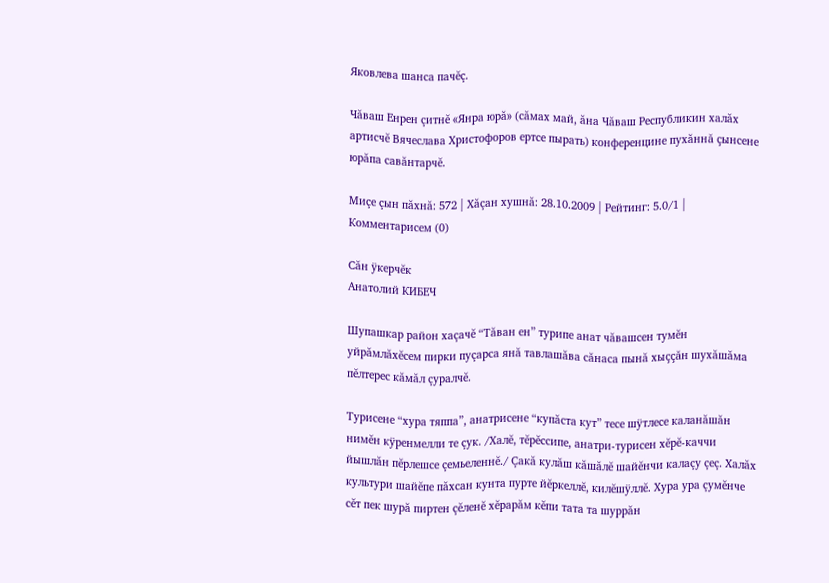Яковлева шанса пачĕç.

Чăваш Енрен çитнĕ «Янра юрă» (сăмах май, ăна Чăваш Республикин халăх артисчĕ Вячеслава Христофоров ертсе пырать) конференцине пухăннă çынсене юрăпа савăнтарчĕ.

Миçе çын пăхнă: 572 | Хăçан хушнă: 28.10.2009 | Рейтинг: 5.0/1 | Комментарисем (0)

Сăн ÿкерчĕк
Анатолий КИБЕЧ

Шупашкар район хаçачĕ “Тăван ен” турипе анат чăвашсен тумĕн уйрăмлăхĕсем пирки пуçарса янă тавлашăва сăнаса пынă хыççăн шухăшăма пĕлтерес кăмăл çуралчĕ.

Турисене “хура тяппа”, анатрисене “купăста кут” тесе шÿтлесе каланăшăн нимĕн кÿренмелли те çук. /Халĕ, тĕрĕссипе, анатри-турисен хĕрĕ-каччи йышлăн пĕрлешсе çемьеленнĕ./ Çакă кулăш кăшăлĕ шайĕнчи калаçу çеç. Халăх культури шайĕпе пăхсан кунта пурте йĕркеллĕ, килĕшÿллĕ. Хура ура çумĕнче сĕт пек шурă пиртен çĕленĕ хĕрарăм кĕпи тата та шуррăн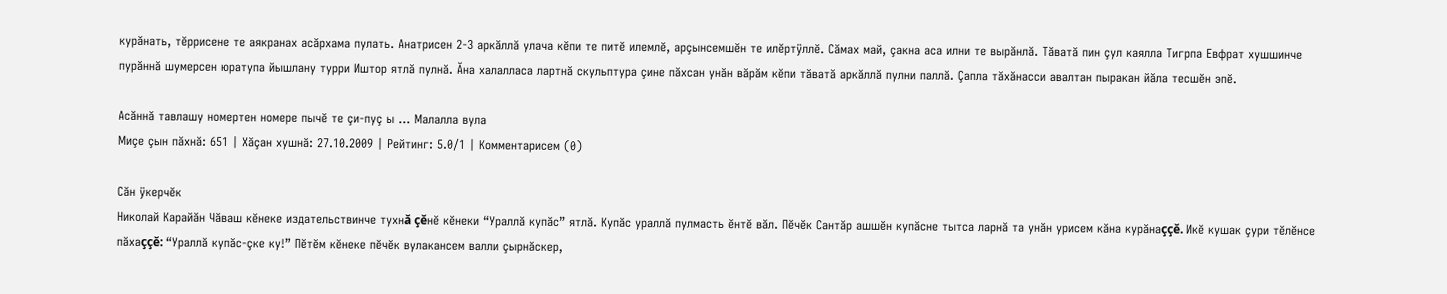курăнать, тĕррисене те аякранах асăрхама пулать. Анатрисен 2-3 аркăллă улача кĕпи те питĕ илемлĕ, арçынсемшĕн те илĕртÿллĕ. Сăмах май, çакна аса илни те вырăнлă. Тăватă пин çул каялла Тигрпа Евфрат хушшинче пурăннă шумерсен юратупа йышлану турри Иштор ятлă пулнă. Ăна халалласа лартнă скульптура çине пăхсан унăн вăрăм кĕпи тăватă аркăллă пулни паллă. Çапла тăхăнасси авалтан пыракан йăла тесшĕн эпĕ.

Асăннă тавлашу номертен номере пычĕ те çи-пуç ы ... Малалла вула
Миçе çын пăхнă: 651 | Хăçан хушнă: 27.10.2009 | Рейтинг: 5.0/1 | Комментарисем (0)

Сăн ÿкерчĕк
Николай Карайăн Чăваш кĕнеке издательствинче тухнă çĕнĕ кĕнеки “Ураллă купăс” ятлă. Купăс ураллă пулмасть ĕнтĕ вăл. Пĕчĕк Сантăр ашшĕн купăсне тытса ларнă та унăн урисем кăна курăнаççĕ. Икĕ кушак çури тĕлĕнсе пăхаççĕ: “Ураллă купăс-çке ку!” Пĕтĕм кĕнеке пĕчĕк вулакансем валли çырнăcкер,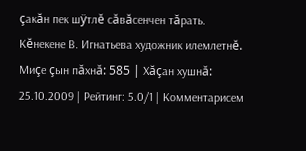çакăн пек шÿтлĕ сăвăсенчен тăрать. Кĕнекене В. Игнатьева художник илемлетнĕ.
Миçе çын пăхнă: 585 | Хăçан хушнă: 25.10.2009 | Рейтинг: 5.0/1 | Комментарисем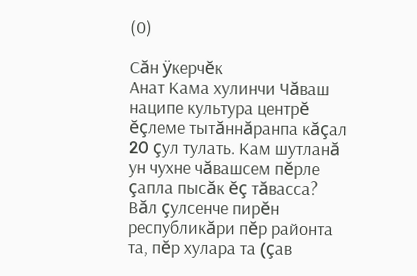(0)

Сăн ÿкерчĕк
Анат Кама хулинчи Чăваш наципе культура центрĕ ĕçлеме тытăннăранпа кăçал 20 çул тулать. Кам шутланă ун чухне чăвашсем пĕрле çапла пысăк ĕç тăвасса? Вăл çулсенче пирĕн республикăри пĕр районта та, пĕр хулара та (çав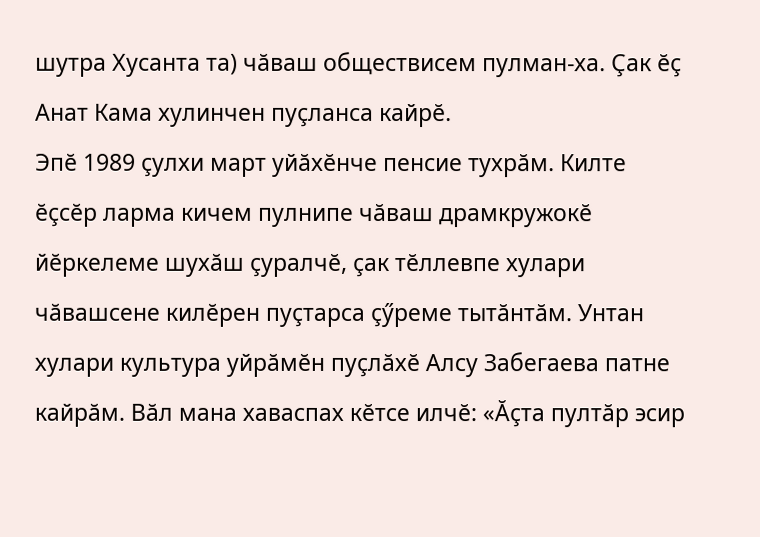шутра Хусанта та) чăваш обществисем пулман-ха. Çак ĕç Анат Кама хулинчен пуçланса кайрĕ.
Эпĕ 1989 çулхи март уйăхĕнче пенсие тухрăм. Килте ĕçсĕр ларма кичем пулнипе чăваш драмкружокĕ йĕркелеме шухăш çуралчĕ, çак тĕллевпе хулари чăвашсене килĕрен пуçтарса çӳреме тытăнтăм. Унтан хулари культура уйрăмĕн пуçлăхĕ Алсу Забегаева патне кайрăм. Вăл мана хаваспах кĕтсе илчĕ: «Ăçта пултăр эсир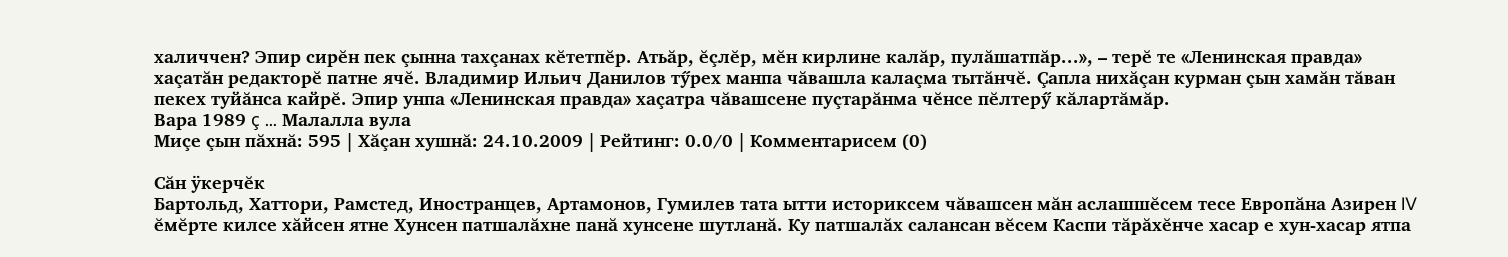халиччен? Эпир сирĕн пек çынна тахçанах кĕтетпĕр. Атьăр, ĕçлĕр, мĕн кирлине калăр, пулăшатпăр...», – терĕ те «Ленинская правда» хаçатăн редакторĕ патне ячĕ. Владимир Ильич Данилов тӳрех манпа чăвашла калаçма тытăнчĕ. Çапла нихăçан курман çын хамăн тăван пекех туйăнса кайрĕ. Эпир унпа «Ленинская правда» хаçатра чăвашсене пуçтарăнма чĕнсе пĕлтерӳ кăлартăмăр.
Вара 1989 ç ... Малалла вула
Миçе çын пăхнă: 595 | Хăçан хушнă: 24.10.2009 | Рейтинг: 0.0/0 | Комментарисем (0)

Сăн ÿкерчĕк
Бартольд, Хаттори, Рамстед, Иностранцев, Артамонов, Гумилев тата ытти историксем чăвашсен мăн аслашшĕсем тесе Европăна Азирен IV ĕмĕрте килсе хăйсен ятне Хунсен патшалăхне панă хунсене шутланă. Ку патшалăх салансан вĕсем Каспи тăрăхĕнче хасар е хун-хасар ятпа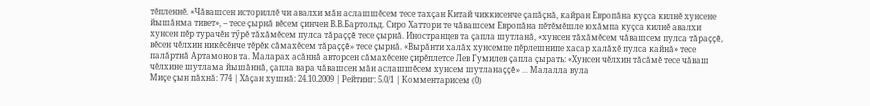тĕпленнĕ. «Чăвашсен историллĕ чи авалхи мăн аслашшĕсем тесе тахçан Китай чиккисенче çапăçнă, кайран Европăна куçса килнĕ хунсене йышăнма тивет», – тесе çырнă вĕсем çинчен В.В.Бартольд. Сиро Хаттори те чăвашсем Европăна пĕтĕмĕшле юхăмпа куçса килнĕ авалхи хунсен пĕр турачĕн тӳрĕ тăхăмĕсем пулса тăраççĕ тесе çырнă. Иностранцев та çапла шутланă, «хунсен тăхăмĕсем чăвашсем пулса тăраççĕ, вĕсен чĕлхин никĕсĕнче тĕрĕк сăмахĕсем тăраççĕ» тесе çырнă. «Вырăнти халăх хунсемпе пĕрлешнипе хасар халăхĕ пулса кайнă» тесе палăртнă Артамонов та. Маларах асăннă авторсен сăмахĕсене çирĕплетсе Лев Гумилев çапла çырать: «Хунсен чĕлхин тăсăмĕ тесе чăваш чĕлхине шутлама йышăннă, çапла вара чăвашсен мăн аслашшĕсем хунсем шутланаççĕ» ... Малалла вула
Миçе çын пăхнă: 774 | Хăçан хушнă: 24.10.2009 | Рейтинг: 5.0/1 | Комментарисем (0)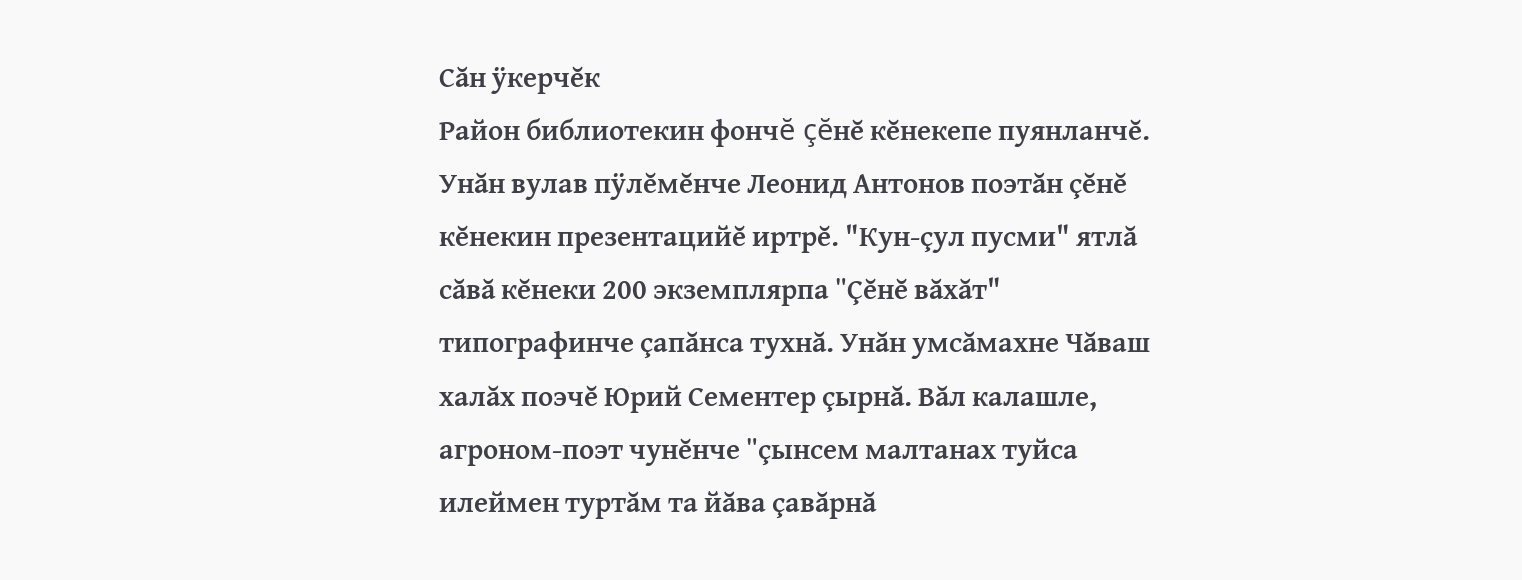Сăн ÿкерчĕк
Район библиотекин фончĕ çĕнĕ кĕнекепе пуянланчĕ. Унăн вулав пÿлĕмĕнче Леонид Антонов поэтăн çĕнĕ кĕнекин презентацийĕ иртрĕ. "Кун-çул пусми" ятлă сăвă кĕнеки 200 экземплярпа "Çĕнĕ вăхăт" типографинче çапăнса тухнă. Унăн умсăмахне Чăваш халăх поэчĕ Юрий Сементер çырнă. Вăл калашле, агроном-поэт чунĕнче "çынсем малтанах туйса илеймен туртăм та йăва çавăрнă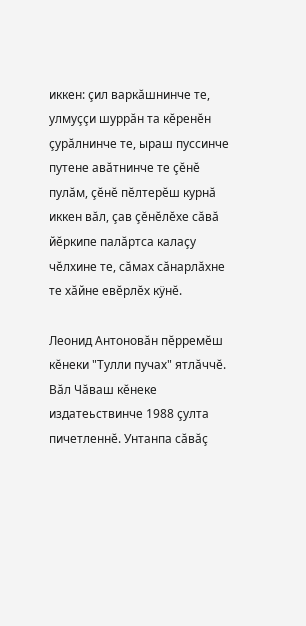иккен: çил варкăшнинче те, улмуççи шуррăн та кĕренĕн çурăлнинче те, ыраш пуссинче путене авăтнинче те çĕнĕ пулăм, çĕнĕ пĕлтерĕш курнă иккен вăл, çав çĕнĕлĕхе сăвă йĕркипе палăртса калаçу чĕлхине те, сăмах сăнарлăхне те хăйне евĕрлĕх кÿнĕ.

Леонид Антоновăн пĕрремĕш кĕнеки "Тулли пучах" ятлăччĕ. Вăл Чăваш кĕнеке издатеьствинче 1988 çулта пичетленнĕ. Унтанпа сăвăç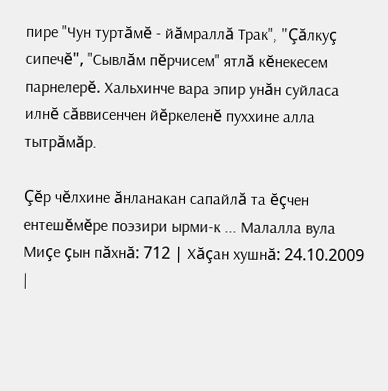пире "Чун туртăмĕ - йăмраллă Трак", "Çăлкуç сипечĕ", "Сывлăм пĕрчисем" ятлă кĕнекесем парнелерĕ. Хальхинче вара эпир унăн суйласа илнĕ сăввисенчен йĕркеленĕ пуххине алла тытрăмăр.

Çĕр чĕлхине ăнланакан сапайлă та ĕçчен ентешĕмĕре поэзири ырми-к ... Малалла вула
Миçе çын пăхнă: 712 | Хăçан хушнă: 24.10.2009 |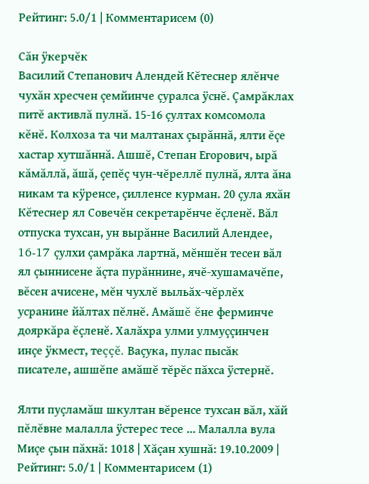Рейтинг: 5.0/1 | Комментарисем (0)

Сăн ÿкерчĕк
Василий Степанович Алендей Кĕтеснер ялĕнче чухăн хресчен çемйинче çуралса ÿснĕ. Çамрăклах питĕ активлă пулнă. 15-16 çултах комсомола кĕнĕ. Колхоза та чи малтанах çырăннă, ялти ĕçе хастар хутшăннă. Ашшĕ, Степан Егорович, ырă кăмăллă, ăшă, çепĕç чун-чĕреллĕ пулнă, ялта ăна никам та кÿренсе, çилленсе курман. 20 çула яхăн Кĕтеснер ял Совечĕн секретарĕнче ĕçленĕ. Вăл отпуска тухсан, ун вырăнне Василий Алендее, 16-17 çулхи çамрăка лартнă, мĕншĕн тесен вăл ял çыннисене ăçта пурăннине, ячĕ-хушамачĕпе, вĕсен ачисене, мĕн чухлĕ выльăх-чĕрлĕх усранине йăлтах пĕлнĕ. Амăшĕ ĕне ферминче дояркăра ĕçленĕ. Халăхра улми улмуççинчен инçе ÿкмест, теççĕ. Ваçука, пулас пысăк писателе, ашшĕпе амăшĕ тĕрĕс пăхса ÿстернĕ.

Ялти пуçламăш шкултан вĕренсе тухсан вăл, хăй пĕлĕвне малалла ÿстерес тесе ... Малалла вула
Миçе çын пăхнă: 1018 | Хăçан хушнă: 19.10.2009 | Рейтинг: 5.0/1 | Комментарисем (1)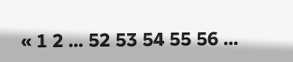« 1 2 ... 52 53 54 55 56 ...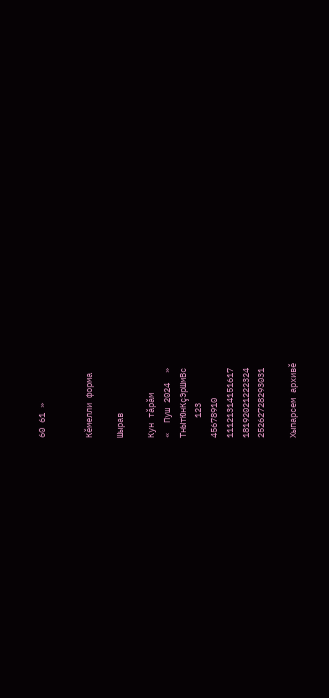60 61 »


Кĕмелли форма

Шырав

Кун тăрăм
«  Пуш 2024  »
ТнЫтЮнКçЭрШмВс
    123
45678910
11121314151617
18192021222324
25262728293031

Хыпарсем архивĕ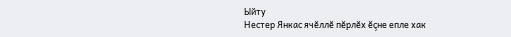Ыйту
Нестер Янкас ячĕллĕ пĕрлĕх ĕçне епле хак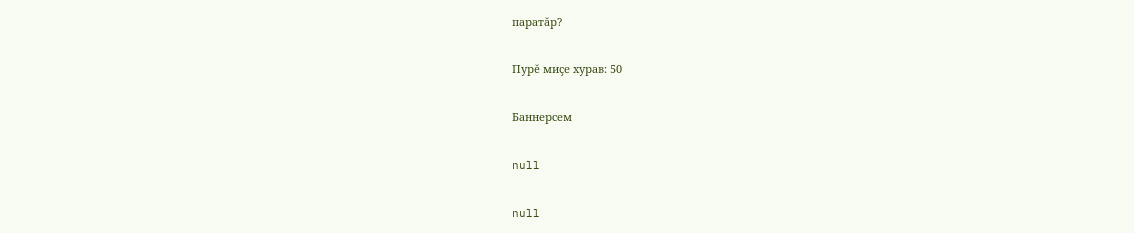паратăр?

Пурĕ миçе хурав: 50

Баннерсем

null

null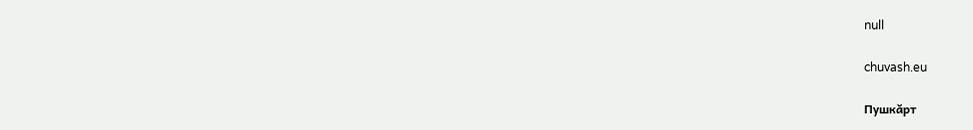null

chuvash.eu

Пушкăрт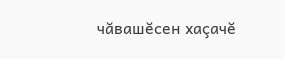чăвашĕсен хаçачĕ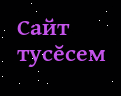Сайт тусĕсем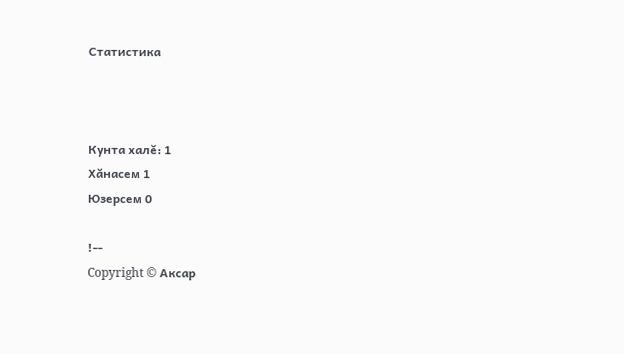Статистика



Кунта халĕ: 1
Хăнасем 1
Юзерсем 0

!--
Copyright © Аксар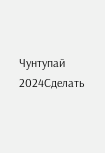Чунтупай 2024Сделать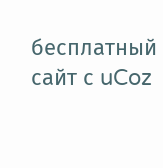бесплатный сайт с uCoz